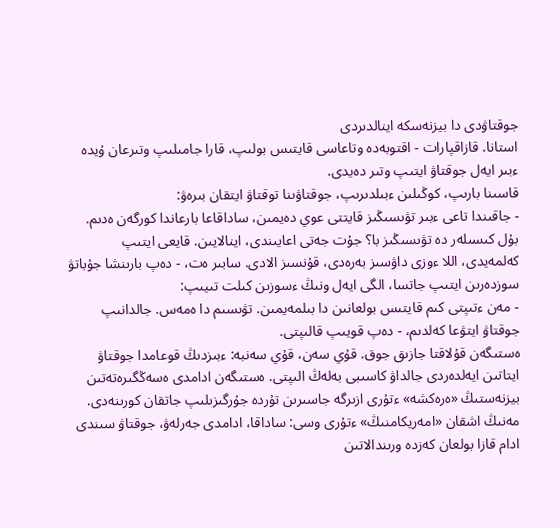جوقتاۋدى دا بيزنەسكە اينالدىردى
استانا. قازاقپارات - اقتوبەدە وتاعاسى قايتىس بولىپ، قارا جامىلىپ وتىرعان ۇيدە ءبىر ايەل جوقتاۋ ايتىپ وتىر دەيدى.
قاسىنا بارىپ، كوڭىلىن ءبىلدىرىپ، جوقتاۋىنا توقتاۋ ايتقان بىرەۋ:
- جاقىندا تاعى ءبىر تۋىسىڭىز قايتتى عوي دەيمىن، ساداقاعا بارعاندا كورگەن ەدىم.
بۇل كىسىلەر دە تۋىسىڭىز با؟ جۇت جەتى اعايىندى، اينالايىن. قايعى ايتىپ كەلمەيدى، اللا ءوزى داۋسىز بەرەدى، قۇنسىز الادى. سابىر ەت، - دەپ بارىنشا جۇباتۋ سوزدەرىن ايتىپ جاتسا، الگى ايەل ونىڭ ءسوزىن كىلت تىيىپ:
- مەن ءتىپتى كىم قايتىس بولعانىن دا بىلمەيمىن. تۋىسىم دا ەمەس. جالدانىپ جوقتاۋ ايتۋعا كەلدىم، - دەپ قويىپ قالىپتى.
ەستىگەن قۇلاقتا جازىق جوق. قۇي سەن، قۇي سەنبە: ءبىزدىڭ قوعامدا جوقتاۋ ايتاتىن ايەلدەردى جالداۋ كاسىبى بەلەڭ الىپتى. ەستىگەن ادامدى ەسەڭگىرەتەتىن بيزنەستىڭ «ەرەكشە» ءتۇرى ازىرگە جاسىرىن تۇردە جۇرگىزىلىپ جاتقان كورىنەدى.
مەنىڭ اشقان «امەريكامنىڭ» ءتۇرى وسى: ساداقا، ادامدى جەرلەۋ، جوقتاۋ سىندى ادام قازا بولعان كەزدە ورىندالاتىن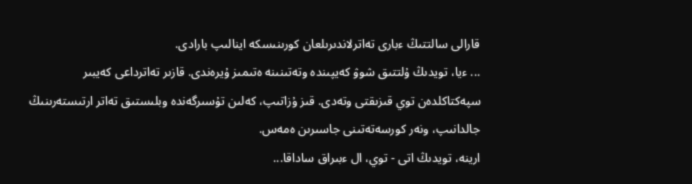قارالى سالتتىڭ ءبارى تەاترلاندىرىلعان كورىنىسكە اينالىپ بارادى.
... ءيا، تويدىڭ ۇلتتىق شوۋ كەيپىندە وتەتىنىنە ەتىمىز ۇيرەندى. قازىر تەاترداعى كەيبىر سپەكتاكلدەن توي قىزىقتى وتەدى. قىز ۇزاتىپ، كەلىن تۇسىرگەندە وبلىستىق تەاتر ارتىستەرىنىڭ جالدانىپ، ونەر كورسەتەتىنى جاسىرىن ەمەس.
ارينە، تويدىڭ اتى - توي، ال ءبىراق ساداقا...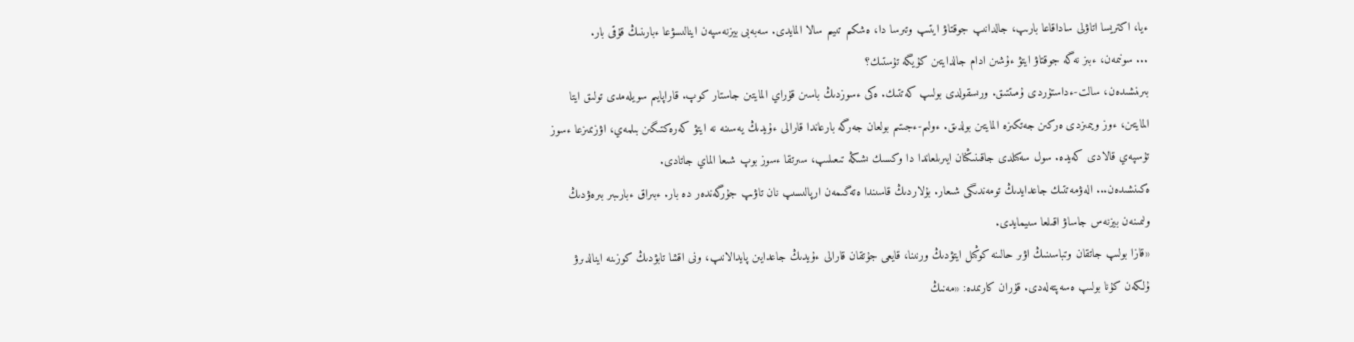ءيا، اكتريسا اتاۋلى ساداقاعا بارىپ، جالدانىپ جوقتاۋ ايتىپ وتىرسا دا، ەشكىم تىيىم سالا المايدى. سەبەبى بيزنەسپەن اينالىسۋعا ءبارىنىڭ قۇقى بار.
... سونىمەن، ءبىز نەگە جوقتاۋ ايتۋ ءۇشىن ادام جالدايتىن كۇيگە تۇستىك؟
بىرىنشىدەن، سالت-ءداستۇردى ۇمىتتىق. ورىسقولدى بولىپ كەتتىك. ەكى ءسوزدىڭ باسىن قۇراي المايتىن جاستار كوپ. قاراپايىم سويلەمدى تولىق ايتا المايتىن، ءوز ويىمىزدى ەركىن جەتكىزە المايتىن بولدىق. ءولىم-ءجىتىم بولعان جەرگە بارعاندا قارالى ءۇيدىڭ يەسىنە نە ايتۋ كەرەكتىگىن بىلمەي، اۋزىمىزعا ءسوز تۇسپەي قالادى كەيدە. سول سەكىلدى جاقىنىڭنان ايىرىلعاندا دا وكسىك ىشىڭە تىعىلىپ، سىرتقا ءسوز بوپ شىعا الماي جاتادى.
ەكىنشىدەن... الەۋمەتتىك جاعدايدىڭ تومەندىگى شىعار. بۇلاردىڭ قاسىندا ەتەگىمەن ارپالىسىپ نان تاۋىپ جۇرگەندەر دە بار. ءبىراق ءبارىبىر بىرەۋدىڭ ولىمىنەن بيزنەس جاساۋ اقىلعا سىيمايدى.
«قازا بولىپ جاتقان وتباسىنىڭ اۋىر حالىنە كوڭىل ايتۋدىڭ ورنىنا، قايعى جۇتقان قارالى ءۇيدىڭ جاعدايىن پايدالانىپ، ونى اقشا تابۋدىڭ كوزىنە اينالدىرۋ ۇلكەن كۇنا بولىپ ەسەپتەلەدى. قۇران كارىمدە: «مەنىڭ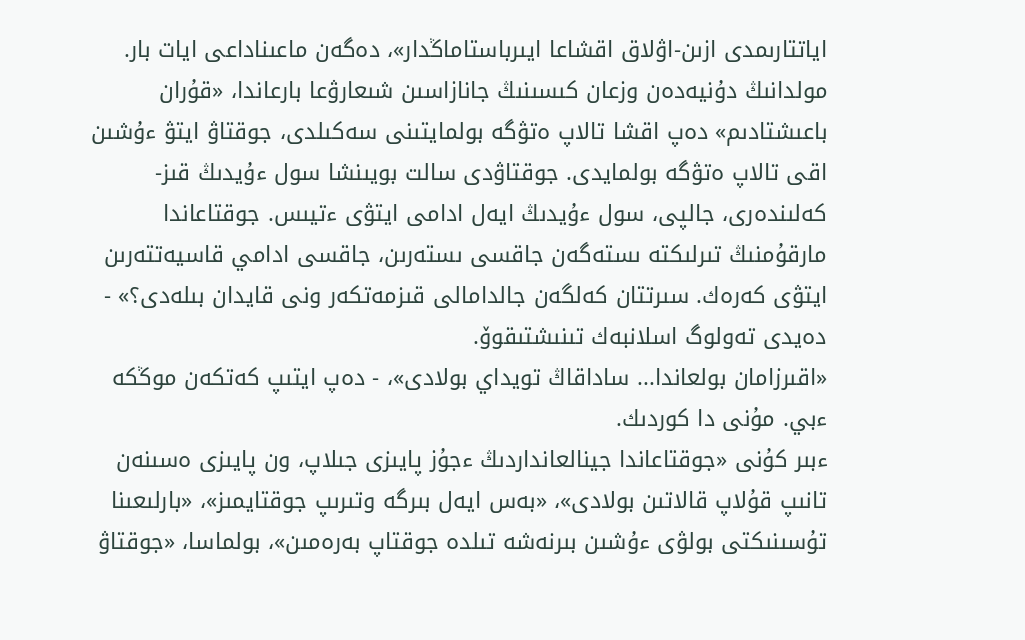اياتتارىمدى ازىن-اۋلاق اقشاعا ايىرباستاماڭدار»، دەگەن ماعىناداعى ايات بار. مولدانىڭ دۇنيەدەن وزعان كىسىنىڭ جانازاسىن شىعارۋعا بارعاندا، «قۇران باعىشتادىم» دەپ اقشا تالاپ ەتۋگە بولمايتىنى سەكىلدى، جوقتاۋ ايتۋ ءۇشىن اقى تالاپ ەتۋگە بولمايدى. جوقتاۋدى سالت بويىنشا سول ءۇيدىڭ قىز-كەلىندەرى، جالپى، سول ءۇيدىڭ ايەل ادامى ايتۋى ءتيىس. جوقتاعاندا مارقۇمنىڭ تىرلىكتە ىستەگەن جاقسى ىستەرىن، جاقسى ادامي قاسيەتتەرىن ايتۋى كەرەك. سىرتتان كەلگەن جالدامالى قىزمەتكەر ونى قايدان بىلەدى؟» - دەيدى تەولوگ اسلانبەك تىنىشتىقوۆ.
«اقىرزامان بولعاندا... ساداقاڭ تويداي بولادى»، - دەپ ايتىپ كەتكەن موڭكە ءبي. مۇنى دا كوردىك.
ءبىر كۇنى «جوقتاعاندا جينالعانداردىڭ ءجۇز پايىزى جىلاپ، ون پايىزى ەسىنەن تانىپ قۇلاپ قالاتىن بولادى»، «بەس ايەل بىرگە وتىرىپ جوقتايمىز»، «بارلىعىنا تۇسىنىكتى بولۋى ءۇشىن بىرنەشە تىلدە جوقتاپ بەرەمىن»، بولماسا، «جوقتاۋ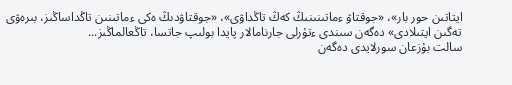ايتاتىن حور بار»، «جوقتاۋ ءماتىنىنىڭ كەڭ تاڭداۋى»، «جوقتاۋدىڭ ەكى ءماتىنىن تاڭداساڭىز، بىرەۋى تەگىن ايتىلادى» دەگەن سىندى ءتۇرلى جارنامالار پايدا بولىپ جاتسا، تاڭعالماڭىز...
سالت بۇزعان سورلايدى دەگەن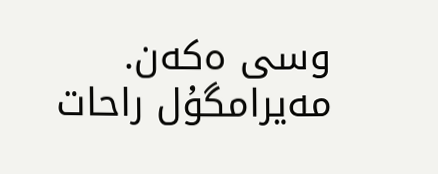وسى ەكەن.
مەيرامگۇل راحات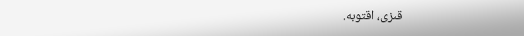قىزى، اقتوبە.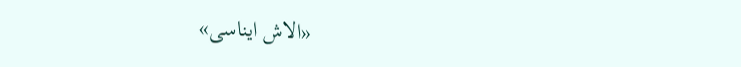«الاش ايناسى»